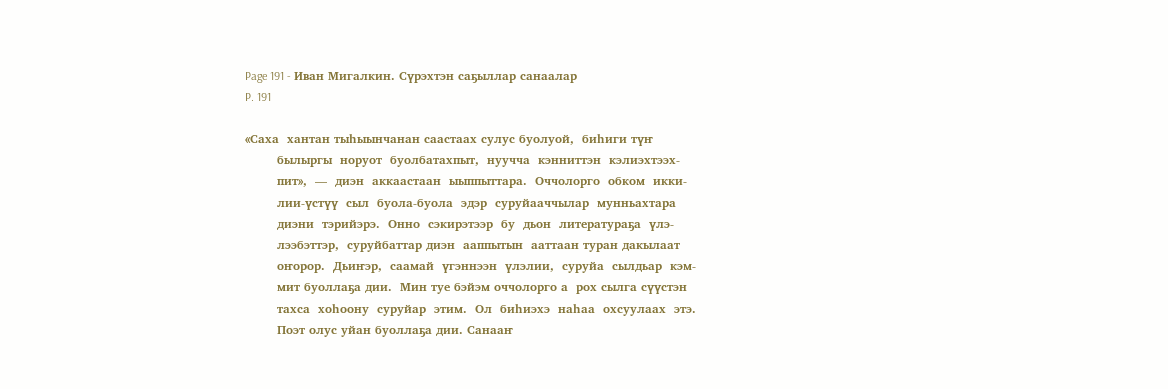Page 191 - Иван Мигалкин. Сүрэхтэн саҕыллар санаалар
P. 191

«Саха  хантан тыһыынчанан саастаах сулус буолуой,  биһиги түҥ
        былыргы  норуот  буолбатахпыт,  нуучча  кэнниттэн  кэлиэхтээх-
        пит»,  —  диэн  аккаастаан  ыыппыттара.  Оччолорго  обком  икки-
        лии-үстүү  сыл  буола-буола  эдэр  суруйааччылар  мунньахтара
        диэни  тэрийэрэ.  Онно  сэкирэтээр  бу  дьон  литератураҕа  үлэ-
        лээбэттэр,  суруйбаттар диэн  ааппытын  ааттаан туран дакылаат
        оҥорор.  Дьиҥэр,  саамай  үгэннээн  үлэлии,  суруйа  сылдьар  кэм-
        мит буоллаҕа дии.  Мин туе бэйэм оччолорго а  рох сылга сүүстэн
        тахса  хоһоону  суруйар  этим.  Ол  биһиэхэ  наһаа  охсуулаах  этэ.
        Поэт олус уйан буоллаҕа дии. Санааҥ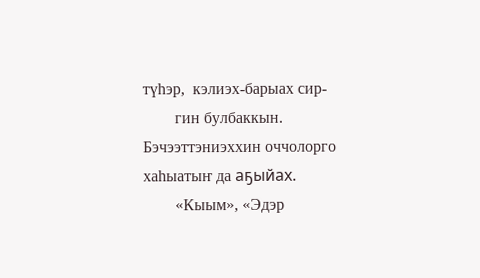түһэр,  кэлиэх-барыах сир-
        гин булбаккын.  Бэчээттэниэххин оччолорго хаһыатыҥ да аҕыйах.
        «Кыым», «Эдэр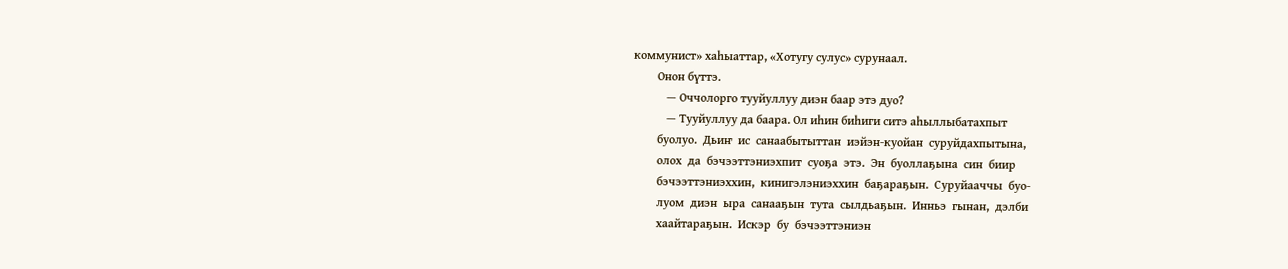коммунист» хаһыаттар, «Хотугу сулус» сурунаал.
        Онон бүттэ.
           — Оччолорго тууйуллуу диэн баар этэ дуо?
           — Тууйуллуу да баара. Ол иһин биһиги ситэ аһыллыбатахпыт
        буолуо.  Дьиҥ  ис  санаабытыттан  иэйэн-куойан  суруйдахпытына,
        олох  да  бэчээттэниэхпит  суоҕа  этэ.  Эн  буоллаҕына  син  биир
        бэчээттэниэххин,  кинигэлэниэххин  баҕараҕын.  Суруйааччы  буо-
        луом  диэн  ыра  санааҕын  тута  сылдьаҕын.  Инньэ  гынан,  дэлби
        хаайтараҕын.  Искэр  бу  бэчээттэниэн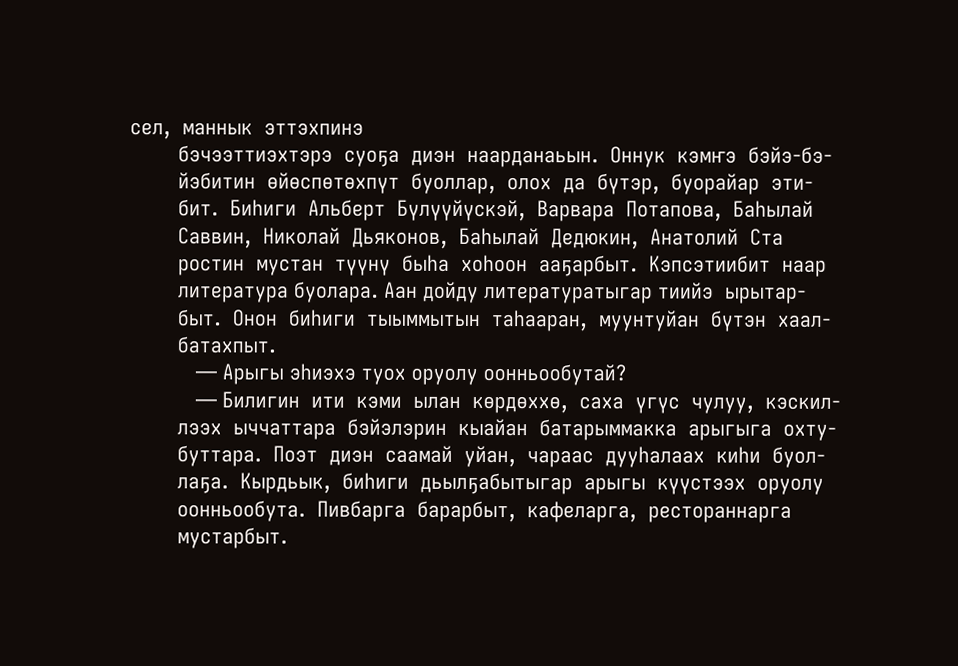сел,  маннык  эттэхпинэ
        бэчээттиэхтэрэ  суоҕа  диэн  наарданаьын.  Оннук  кэмҥэ  бэйэ-бэ-
        йэбитин  өйөспөтөхпүт  буоллар,  олох  да  бүтэр,  буорайар  эти-
        бит.  Биһиги  Альберт  Бүлүүйүскэй,  Варвара  Потапова,  Баһылай
        Саввин,  Николай  Дьяконов,  Баһылай  Дедюкин,  Анатолий  Ста
        ростин  мустан  түүнү  быһа  хоһоон  ааҕарбыт.  Кэпсэтиибит  наар
        литература буолара. Аан дойду литературатыгар тиийэ  ырытар-
        быт.  Онон  биһиги  тыыммытын  таһааран,  муунтуйан  бүтэн  хаал-
        батахпыт.
           — Арыгы эһиэхэ туох оруолу оонньообутай?
           — Билигин  ити  кэми  ылан  көрдөххө,  саха  үгүс  чулуу,  кэскил-
        лээх  ыччаттара  бэйэлэрин  кыайан  батарыммакка  арыгыга  охту-
        буттара.  Поэт  диэн  саамай  уйан,  чараас  дууһалаах  киһи  буол-
        лаҕа.  Кырдьык,  биһиги  дьылҕабытыгар  арыгы  күүстээх  оруолу
        оонньообута.  Пивбарга  барарбыт,  кафеларга,  рестораннарга
        мустарбыт.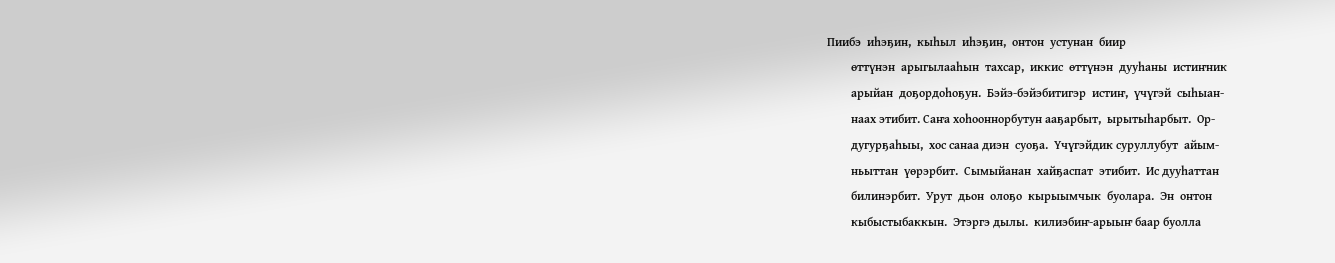Пиибэ  иһэҕин,  кыһыл  иһэҕин,  онтон  устунан  биир
        өттүнэн  арыгылааһын  тахсар,  иккис  өттүнэн  дууһаны  истиҥник
        арыйан  доҕордоһоҕун.  Бэйэ-бэйэбитигэр  истиҥ,  үчүгэй  сыһыан-
        наах этибит. Саҥа хоһооннорбутун ааҕарбыт,  ырытыһарбыт.  Ор-
        дугурҕаһыы,  хос санаа диэн  суоҕа.  Үчүгэйдик суруллубут  айым-
        ньыттан  үөрэрбит.  Сымыйанан  хайҕаспат  этибит.  Ис дууһаттан
        билинэрбит.  Урут  дьон  олоҕо  кырыымчык  буолара.  Эн  онтон
        кыбыстыбаккын.  Этэргэ дылы.  килиэбиҥ-арыыҥ баар буолла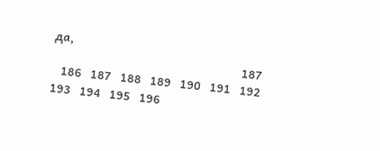да,
                                                               187
   186   187   188   189   190   191   192   193   194   195   196